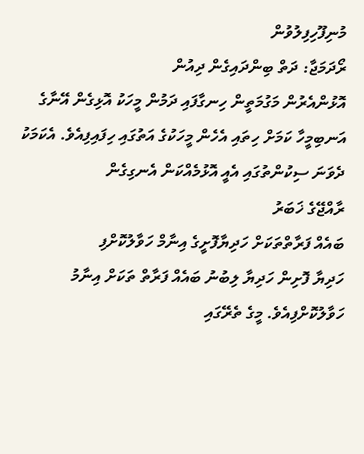މުނިފޫހިފިލުވުން
ރޯދަމަޖާ: ދަތް ބިންދައިގެން ދިއުން
އޮޅުންއެރުން މަގުމަތީން ހިނގާފައި ދަމުން މީހަކު އޮޅިގެން އޭނާގެ އަނބިމީހާ ކަމަށް ހިތައި އެހެން މީހަކުގެ އަތުގައި ހިފައިފިއެވެ. އެކަމަކު ދެވަނަ ސިކުންތުގައި އެއީ އޮޅުމެއްކަން އެނގިގެން
ރާއްޖޭގެ ޚަބަރު
ބައެއް ފަރާތްތަކަށް ހަދިޔާފޮށީގެ އިނާމް ހަވާލުކޮށްފި
ހަދިޔާ ފޮށިން ހަދިޔާ ލިބުނު ބައެއް ފަރާތް ތަކަށް އިނާމު ހަވާލުކޮށްފިއެވެ. މީގެ ތެރޭގައި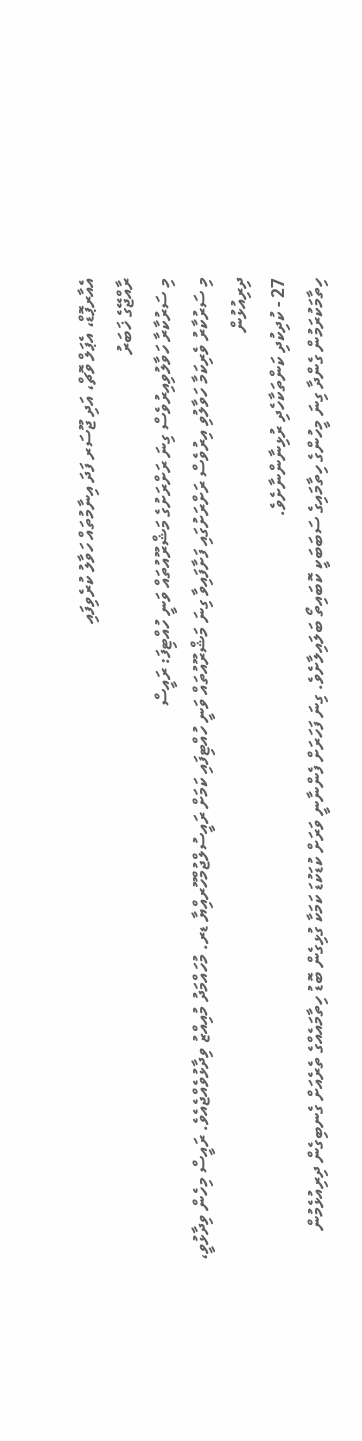އެއާރޕޮޑް، އެޕަލް ވޮޗް، އަދި ޖޫސަރ ފަދަ އިނާމުތައް ހަވާލު ކުރެވިފައި
ރާއްޖޭގެ ޚަބަރު
މި ސަރުކާރާ ހަވާލުވިއިރުވެސް ގިނަ ރަށްރަށުގެ މަޝްރޫއުތައް ވަނީ ހުއްޓިފަ: ރައީސް
މި ސަރުކާރު ވެރިކަމާ ހަވާލުވި އިރުވެސް ރަށްރަށުގައި ފަށާފައިވާ ގިނަ މަޝްރޫއުތައް ވަނީ ހުއްޓިފައި ކަމަށް ރައީސުލްޖުމްހޫރއްިޔާ ޑރ. މުހައްމަދު މުއިއްޒު ވިދާޅުވެއްޖެއެވެ. ރައީސް މިހެން ވިދާޅުވީ،
ދިރިއުޅުން
27 - ކުދިކުދި ކަންތަކާހެދި ރުޅިނާންނާށެވެ.
ހިތާމަކުރަމުން ގެންދާ ގިނަ މީހުންގެ ހިތާމައިގެ ސަބަބަކީ ކޮބައިތޯ ބަލައިލާށެވެ. ގިނަ ފަހަރަށް ފެންނާނީ ވަރަށް ކުޑަކުޑަ ކަމަކާ ގުޅިގެން ބޮޑު ހިތާމައެއްގެ ތެރެއަށް ގެނބިގެން ދިރިއުޅެމުން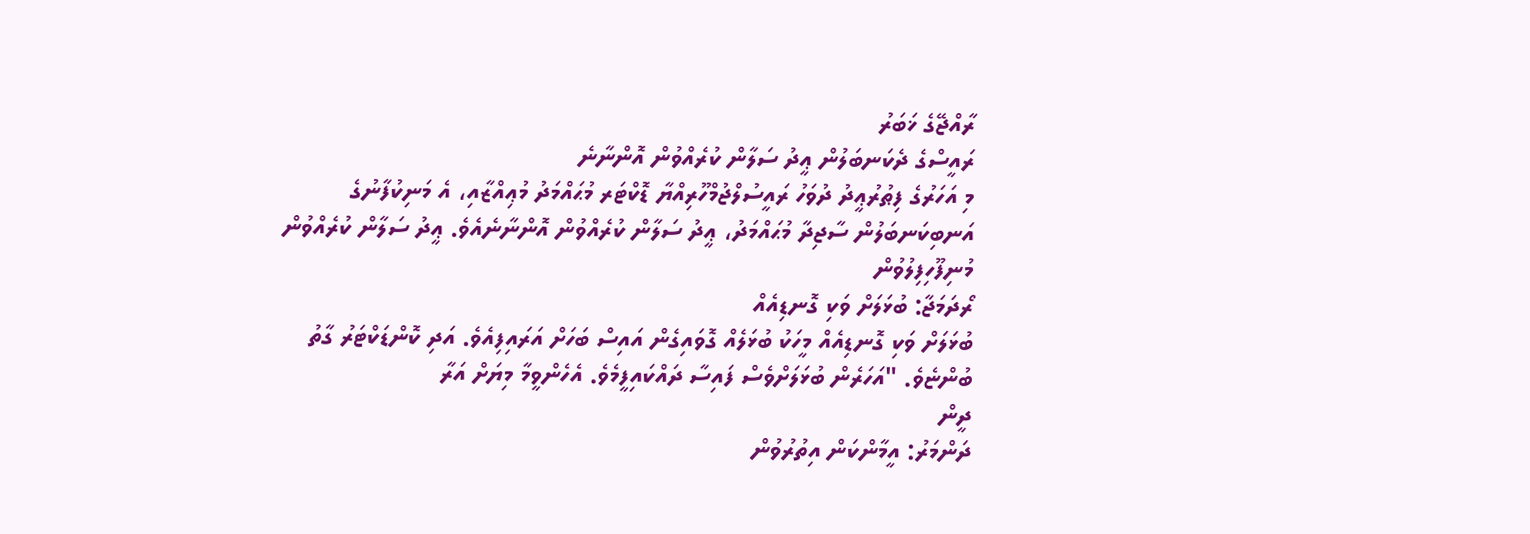ރާއްޖޭގެ ޚަބަރު
ރައީސްގެ ދެކަނބަލުން ޢީދު ސަލާން ކުރެއްވުން އޮންނާނެ
މި އަހަރުގެ ފިޠުރުޢީދު ދުވަހު ރައީސުލްޖުމްހޫރިއްޔާ ޑޮކްޓަރ މުޙައްމަދު މުޢިއްޒާއި، އެ މަނިކުފާނުގެ އަނބިކަނބަލުން ސާޖިދާ މުޙައްމަދު، ޢީދު ސަލާން ކުރެއްވުން އޮންނާނެއެވެ. ޢީދު ސަލާން ކުރެއްވުން
މުނިފޫހިފިލުވުން
ރޯދަމަޖާ: ބުޅަލަށް ވަކި ގޮނޑިއެއް
ބުޅަލަށް ވަކި ގޮނޑިއެއް މީހަކު ބުޅަލެއް ގޮވައިގެން އައިސް ބަހަށް އަރައިފިއެވެ. އަދި ކޮންޑަކްޓަރު ގާތު ބުންޏެވެ. "އަހަރެން ބުޅަލަށްވެސް ފައިސާ ދައްކައިފީމެވެ. އެހެންވީމާ މިޔަށް އަރާ
ދީން
ދަންމަރު: އީމާންކަން އިތުރުވުން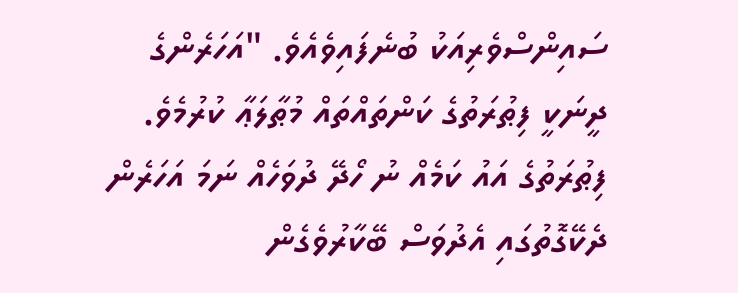ސައިންސްވެރިއަކު ބުނެފައިވެއެވެ. "އަހަރެންގެ ދީނަކީ ފިޠުރަތުގެ ކަންތައްތައް މުޠާލަޢާ ކުރުމެވެ. ފިޠުރަތުގެ އައު ކަމެއް ނު ހޯދޭ ދުވަހެއް ނަމަ އަހަރެން ދެކޭގޮތުގައި އެދުވަސް ބޭކާރުވެގެން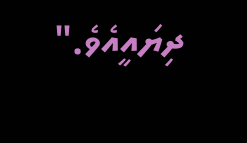ދިޔައީއެވެ."